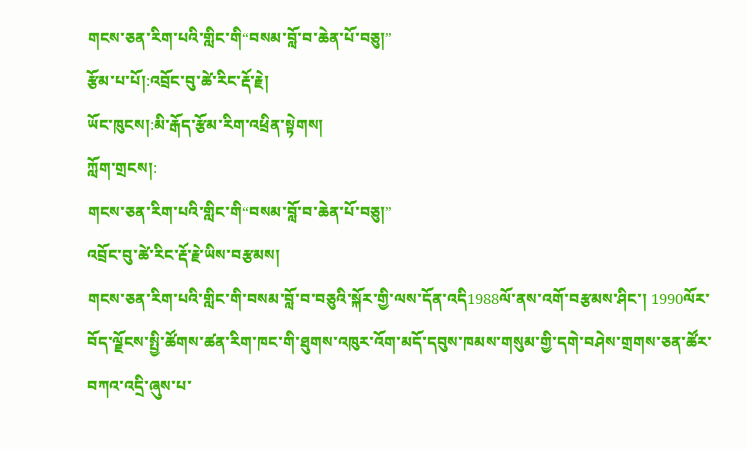གངས་ཅན་རིག་པའི་གླིང་གི“བསམ་བློ་བ་ཆེན་པོ་བཅུ།”
རྩོམ་པ་པོ།:འབྲོང་བུ་ཚེ་རིང་རྡོ་རྗེ།
ཡོང་ཁུངས།:མི་རྒོད་རྩོམ་རིག་འཕྲིན་སྟེགས།
ཀློག་གྲངས།:
གངས་ཅན་རིག་པའི་གླིང་གི“བསམ་བློ་བ་ཆེན་པོ་བཅུ།”
འབྲོང་བུ་ཚེ་རིང་རྡོ་རྗེ་ཡིས་བརྩམས།
གངས་ཅན་རིག་པའི་གླིང་གི་བསམ་བློ་བ་བཅུའི་སྐོར་གྱི་ལས་དོན་འདི1988ལོ་ནས་འགོ་བརྩམས་ཤིང་། 1990ལོར་བོད་ལྗོངས་སྤྱི་ཚོགས་ཚན་རིག་ཁང་གི་ཐུགས་འཁུར་འོག་མདོ་དབུས་ཁམས་གསུམ་གྱི་དགེ་བཤེས་གྲགས་ཅན་ཚོར་བཀའ་འདྲི་ཞུས་པ་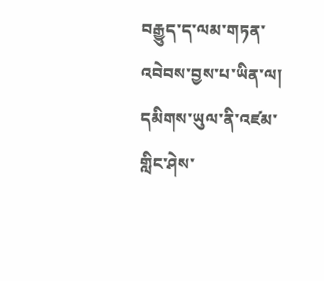བརྒྱུད་ད་ལམ་གཏན་འབེབས་བྱས་པ་ཡིན་ལ། དམིགས་ཡུལ་ནི་འཛམ་གླིང་ཤེས་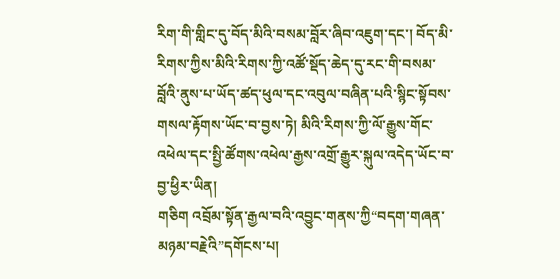རིག་གི་གླིང་དུ་བོད་མིའི་བསམ་བློར་ཞིབ་འཇུག་དང་། བོད་མི་རིགས་ཀྱིས་མིའི་རིགས་ཀྱི་འཚོ་སྡོད་ཆེད་དུ་རང་གི་བསམ་བློའི་ནུས་པ་ཡོད་ཚད་ཕུལ་དང་འབུལ་བཞིན་པའི་སྙིང་སྟོབས་གསལ་རྟོགས་ཡོང་བ་བྱས་ཏེ། མིའི་རིགས་ཀྱི་ལོ་རྒྱུས་གོང་འཕེལ་དང་སྤྱི་ཚོགས་འཕེལ་རྒྱས་འགྲོ་རྒྱུར་སྐུལ་འདེད་ཡོང་བ་བྱ་ཕྱིར་ཡིན།
གཅིག འབྲོམ་སྟོན་རྒྱལ་བའི་འབྱུང་གནས་ཀྱི“བདག་གཞན་མཉམ་བརྗེའི”དགོངས་པ།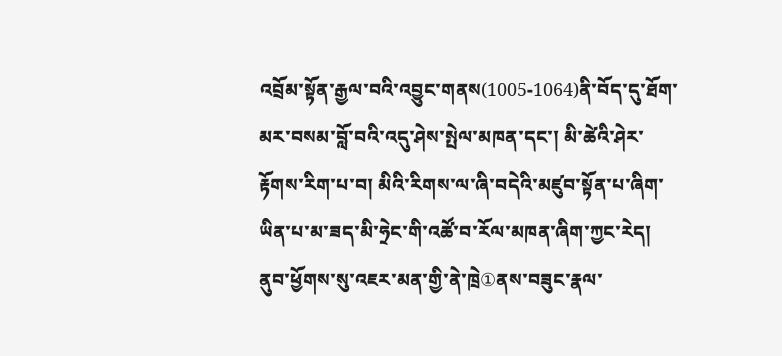འབྲོམ་སྟོན་རྒྱལ་བའི་འབྱུང་གནས(1005-1064)ནི་བོད་དུ་ཐོག་མར་བསམ་བློ་བའི་འདུ་ཤེས་སྤེལ་མཁན་དང་། མི་ཚེའི་ཤེར་རྟོགས་རིག་པ་བ། མིའི་རིགས་ལ་ཞི་བདེའི་མཛུབ་སྟོན་པ་ཞིག་ཡིན་པ་མ་ཟད་མི་ཧྲེང་གི་འཚོ་བ་རོལ་མཁན་ཞིག་ཀྱང་རེད། ནུབ་ཕྱོགས་སུ་འཇར་མན་གྱི་ནེ་ཁྲེ①ནས་བཟུང་རྣལ་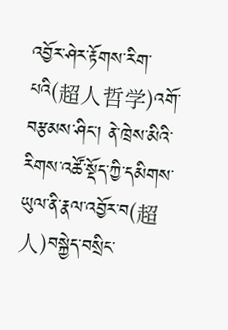འབྱོར་ཤེར་རྟོགས་རིག་པའི(超人哲学)འགོ་བརྩམས་ཤིང་། ནེ་ཁྲེས་མིའི་རིགས་འཚོ་སྡོད་ཀྱི་དམིགས་ཡུལ་ནི་རྣལ་འབྱོར་བ(超人)བསྐྱེད་བསྲིང་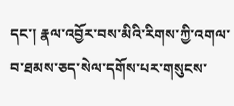དང་། རྣལ་འབྱོར་བས་མིའི་རིགས་ཀྱི་འགལ་བ་ཐམས་ཅད་སེལ་དགོས་པར་གསུངས་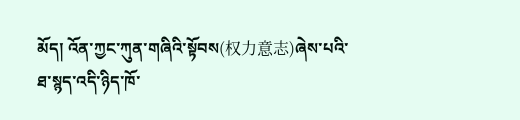མོད། འོན་ཀྱང་ཀུན་གཞིའི་སྟོབས(权力意志)ཞེས་པའི་ཐ་སྙད་འདི་ཉིད་ཁོ་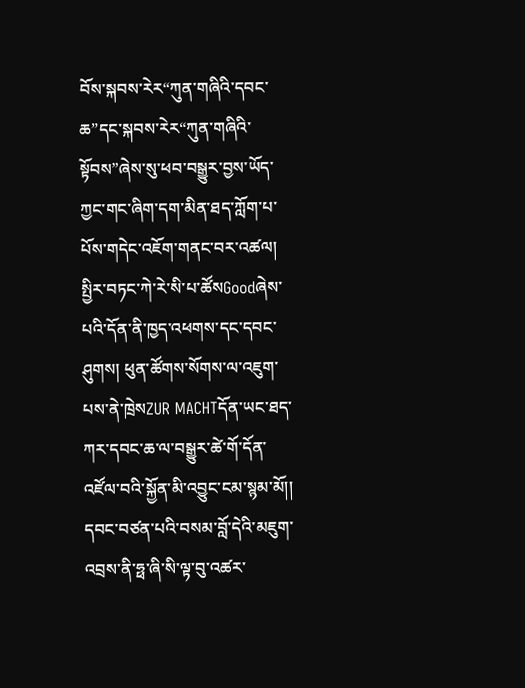བོས་སྐབས་རེར“ཀུན་གཞིའི་དབང་ཆ”དང་སྐབས་རེར“ཀུན་གཞིའི་སྟོབས”ཞེས་སུ་ཕབ་བསྒྱུར་བྱས་ཡོད་ཀྱང་གང་ཞིག་དག་མིན་ཐད་ཀློག་པ་པོས་གདེང་འཇོག་གནང་བར་འཚལ། སྤྱིར་བཏང་ཀེ་རེ་སི་པ་ཚོསGoodཞེས་པའི་དོན་ནི་ཁྱད་འཕགས་དང་དབང་ཤུགས། ཕུན་ཚོགས་སོགས་ལ་འཇུག་པས་ནེ་ཁྲེསZUR MACHTདོན་ཡང་ཐད་ཀར་དབང་ཆ་ལ་བསྒྱུར་ཚེ་གོ་དོན་འཛོལ་བའི་སྐྱོན་མི་འབྱུང་ངམ་སྙམ་མོ།། དབང་བཙན་པའི་བསམ་བློ་དེའི་མཇུག་འབྲས་ནི་ཧྥ་ཞི་སི་ལྟ་བུ་འཚར་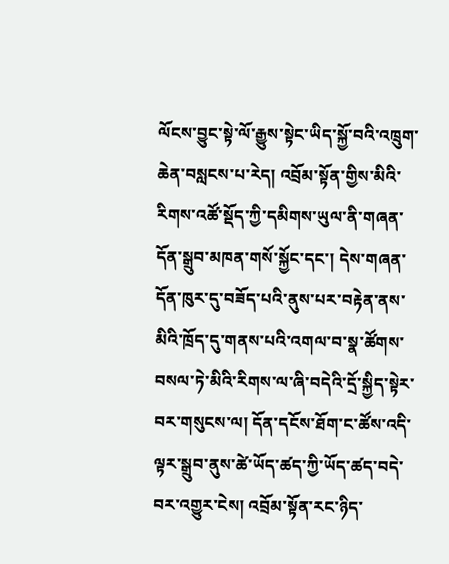ལོངས་བྱུང་སྟེ་ལོ་རྒྱུས་སྟེང་ཡིད་སྐྱོ་བའི་འཁྲུག་ཆེན་བསླངས་པ་རེད། འབྲོམ་སྟོན་གྱིས་མིའི་རིགས་འཚོ་སྡོད་ཀྱི་དམིགས་ཡུལ་ནི་གཞན་དོན་སྒྲུབ་མཁན་གསོ་སྐྱོང་དང་། དེས་གཞན་དོན་ཁུར་དུ་བཟོད་པའི་ནུས་པར་བརྟེན་ནས་མིའི་ཁྲོད་དུ་གནས་པའི་འགལ་བ་སྣ་ཚོགས་བསལ་ཏེ་མིའི་རིགས་ལ་ཞི་བདེའི་དྲོ་སྐྱིད་སྟེར་བར་གསུངས་ལ། དོན་དངོས་ཐོག་ང་ཚོས་འདི་ལྟར་སྒྲུབ་ནུས་ཚེ་ཡོད་ཚད་ཀྱི་ཡོད་ཚད་བདེ་བར་འགྱུར་ངེས། འབྲོམ་སྟོན་རང་ཉིད་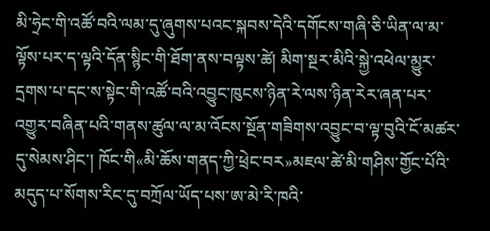མི་ཧྲེང་གི་འཚོ་བའི་ལམ་དུ་ཞུགས་པའང་སྐབས་དེའི་དགོངས་གཞི་ཅི་ཡིན་ལ་མ་ལྟོས་པར་ད་ལྟའི་དོན་སྙིང་གི་ཐོག་ནས་བལྟས་ཚེ། མིག་སྔར་མིའི་སྐྱེ་འཕེལ་མྱུར་དྲགས་པ་དང་ས་སྟེང་གི་འཚོ་བའི་འབྱུང་ཁུངས་ཉིན་རེ་ལས་ཉིན་རེར་ཞན་པར་འགྱུར་བཞིན་པའི་གནས་ཚུལ་ལ་མ་འོངས་སྔོན་གཟིགས་འབྱུང་བ་ལྟ་བུའི་ངོ་མཚར་དུ་སེམས་ཤིང་། ཁོང་གི«མི་ཆོས་གནད་ཀྱི་ཕྲེང་བར»མཇལ་ཚེ་མི་གཤིས་གྱོང་པོའི་མདུད་པ་སོགས་རིང་དུ་བཀྲོལ་ཡོད་པས་ཨ་མེ་རི་ཁའི་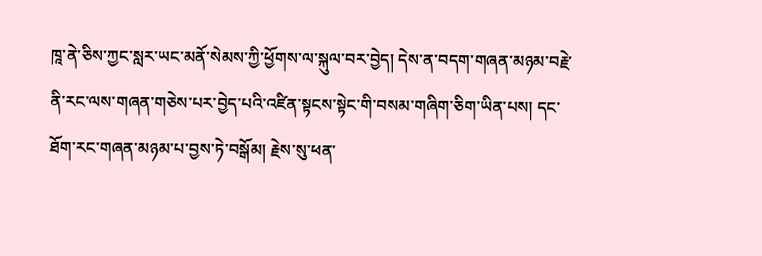ཁཱ་ནེ་ཅིས་ཀྱང་སླར་ཡང་མནོ་སེམས་ཀྱི་ཕྱོགས་ལ་སྐུལ་བར་བྱེད། དེས་ན་བདག་གཞན་མཉམ་བརྗེ་ནི་རང་ལས་གཞན་གཅེས་པར་བྱེད་པའི་འཛིན་སྟངས་སྟེང་གི་བསམ་གཞིག་ཅིག་ཡིན་པས། དང་ཐོག་རང་གཞན་མཉམ་པ་བྱས་ཏེ་བསྒོམ། རྗེས་སུ་ཕན་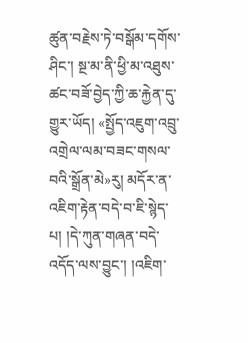ཚུན་བརྗེས་ཏེ་བསྒོམ་དགོས་ཤིང་། སྔ་མ་ནི་ཕྱི་མ་འཐུས་ཚང་བཟོ་བྱེད་ཀྱི་ཆ་རྐྱེན་དུ་གྱུར་ཡོད། «སྤྱོད་འཇུག་འབྲུ་འགྲེལ་ལམ་བཟང་གསལ་བའི་སྒྲོན་མེ»རུ། མདོར་ན་འཇིག་རྟེན་བདེ་བ་ཇི་སྙེད་པ། །དེ་ཀུན་གཞན་བདེ་འདོད་ལས་བྱུང་། །འཇིག་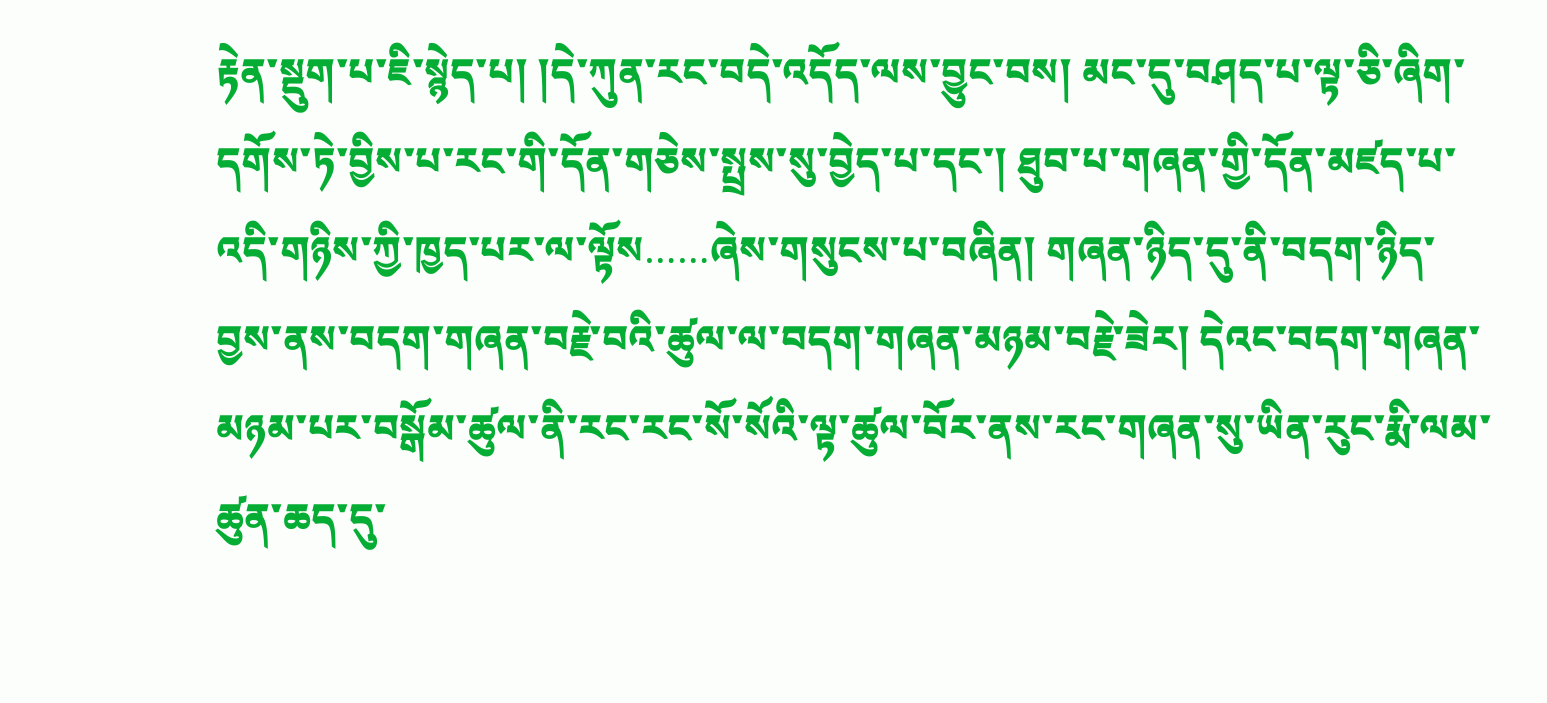རྟེན་སྡུག་པ་ཇི་སྙེད་པ། །དེ་ཀུན་རང་བདེ་འདོད་ལས་བྱུང་བས། མང་དུ་བཤད་པ་ལྟ་ཅི་ཞིག་དགོས་ཏེ་བྱིས་པ་རང་གི་དོན་གཅེས་སྤྲས་སུ་བྱེད་པ་དང་། ཐུབ་པ་གཞན་གྱི་དོན་མཛད་པ་འདི་གཉིས་ཀྱི་ཁྱད་པར་ལ་ལྟོས……ཞེས་གསུངས་པ་བཞིན། གཞན་ཉིད་དུ་ནི་བདག་ཉིད་བྱས་ནས་བདག་གཞན་བརྗེ་བའི་ཚུལ་ལ་བདག་གཞན་མཉམ་བརྗེ་ཟེར། དེའང་བདག་གཞན་མཉམ་པར་བསྒོམ་ཚུལ་ནི་རང་རང་སོ་སོའི་ལྟ་ཚུལ་བོར་ནས་རང་གཞན་སུ་ཡིན་རུང་རྨི་ལམ་ཚུན་ཆད་དུ་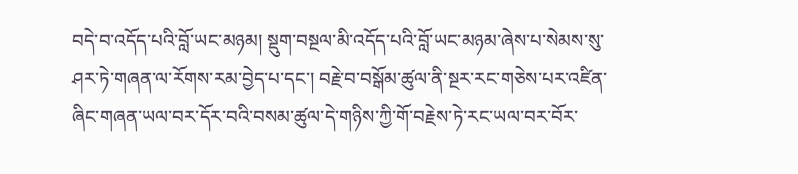བདེ་བ་འདོད་པའི་བློ་ཡང་མཉམ། སྡུག་བསྔལ་མི་འདོད་པའི་བློ་ཡང་མཉམ་ཞེས་པ་སེམས་སུ་ཤར་ཏེ་གཞན་ལ་རོགས་རམ་བྱེད་པ་དང་། བརྗེ་བ་བསྒོམ་ཚུལ་ནི་སྔར་རང་གཅེས་པར་འཛིན་ཞིང་གཞན་ཡལ་བར་དོར་བའི་བསམ་ཚུལ་དེ་གཉིས་ཀྱི་གོ་བརྗེས་ཏེ་རང་ཡལ་བར་བོར་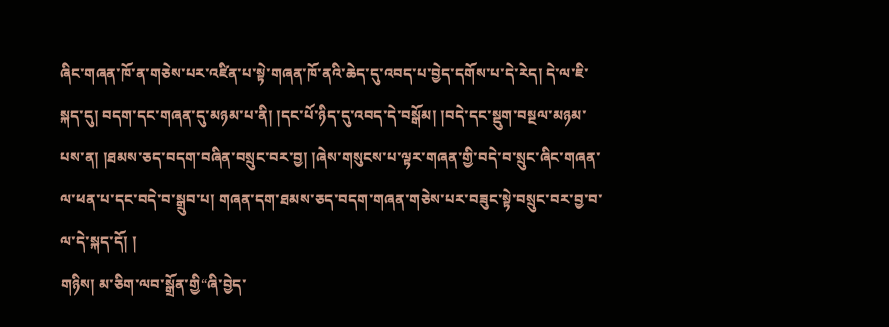ཞིང་གཞན་ཁོ་ན་གཅེས་པར་འཛིན་པ་སྟེ་གཞན་ཁོ་ནའི་ཆེད་དུ་འབད་པ་བྱེད་དགོས་པ་དེ་རེད། དེ་ལ་ཇི་སྐད་དུ། བདག་དང་གཞན་དུ་མཉམ་པ་ནི། །དང་པོ་ཉིད་དུ་འབད་དེ་བསྒོམ། །བདེ་དང་སྡུག་བསྔལ་མཉམ་པས་ན། །ཐམས་ཅད་བདག་བཞིན་བསྲུང་བར་བྱ། །ཞེས་གསུངས་པ་ལྟར་གཞན་གྱི་བདེ་བ་སྲུང་ཞིང་གཞན་ལ་ཕན་པ་དང་བདེ་བ་སྒྲུབ་པ། གཞན་དག་ཐམས་ཅད་བདག་གཞན་གཅེས་པར་བཟུང་སྟེ་བསྲུང་བར་བྱ་བ་ལ་དེ་སྐད་དོ། །
གཉིས། མ་ཅིག་ལབ་སྒྲོན་གྱི“ཞི་བྱེད་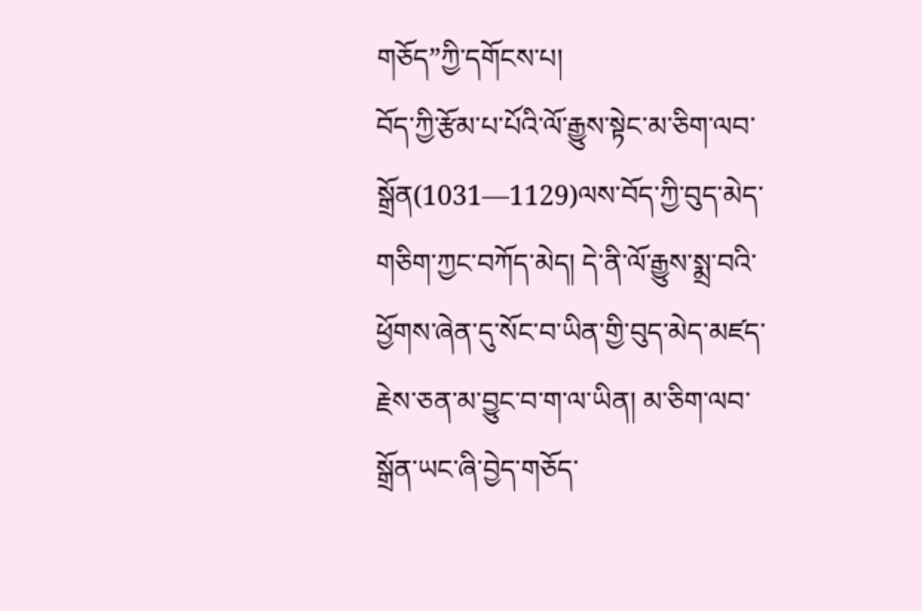གཅོད”ཀྱི་དགོངས་པ།
བོད་ཀྱི་རྩོམ་པ་པོའི་ལོ་རྒྱུས་སྟེང་མ་ཅིག་ལབ་སྒྲོན(1031—1129)ལས་བོད་ཀྱི་བུད་མེད་གཅིག་ཀྱང་བཀོད་མེད། དེ་ནི་ལོ་རྒྱུས་སྨྲ་བའི་ཕྱོགས་ཞེན་དུ་སོང་བ་ཡིན་གྱི་བུད་མེད་མཛད་རྗེས་ཅན་མ་བྱུང་བ་ག་ལ་ཡིན། མ་ཅིག་ལབ་སྒྲོན་ཡང་ཞི་བྱེད་གཅོད་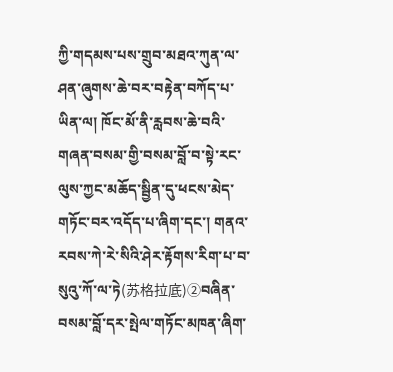ཀྱི་གདམས་པས་གྲུབ་མཐའ་ཀུན་ལ་ཤན་ཞུགས་ཆེ་བར་བརྟེན་བཀོད་པ་ཡིན་ལ། ཁོང་མོ་ནི་རླབས་ཆེ་བའི་གཞན་བསམ་གྱི་བསམ་བློ་བ་སྟེ་རང་ལུས་ཀྱང་མཆོད་སྦྱིན་དུ་ཕངས་མེད་གཏོང་བར་འདོད་པ་ཞིག་དང་། གནའ་རབས་ཀེ་རེ་སིའི་ཤེར་རྟོགས་རིག་པ་བ་སུའུ་ཀོ་ལ་ཏེ(苏格拉底)②བཞིན་བསམ་བློ་དར་སྤེལ་གཏོང་མཁན་ཞིག་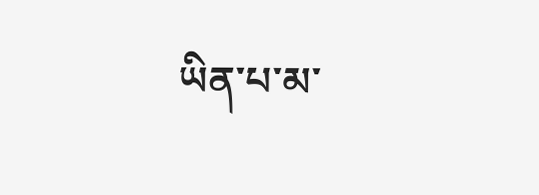ཡིན་པ་མ་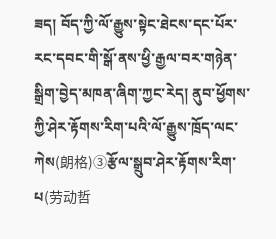ཟད། བོད་ཀྱི་ལོ་རྒྱུས་སྟེང་ཐེངས་དང་པོར་རང་དབང་གི་སྒོ་ནས་ཕྱི་རྒྱལ་བར་གཉེན་སྒྲིག་བྱེད་མཁན་ཞིག་ཀྱང་རེད། ནུབ་ཕྱོགས་ཀྱི་ཤེར་རྟོགས་རིག་པའི་ལོ་རྒྱུས་ཁྲོད་ལང་ཀེས(朗格)③རྩོལ་སྒྲུབ་ཤེར་རྟོགས་རིག་པ(劳动哲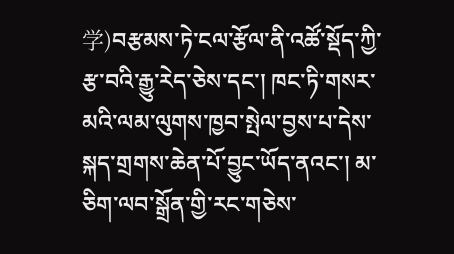学)བརྩམས་ཏེ་ངལ་རྩོལ་ནི་འཚོ་སྡོད་ཀྱི་རྩ་བའི་རྒྱུ་རེད་ཅེས་དང་། ཁང་ཏི་གསར་མའི་ལམ་ལུགས་ཁྱབ་སྤེལ་བྱས་པ་དེས་སྐད་གྲགས་ཆེན་པོ་བྱུང་ཡོད་ནའང་། མ་ཅིག་ལབ་སྒྲོན་གྱི་རང་གཅེས་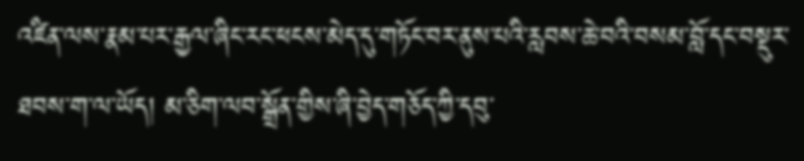འཛིན་ལས་རྣམ་པར་རྒྱལ་ཞིང་རང་ཕངས་མེད་དུ་གཏོང་བར་ནུས་པའི་རླབས་ཆེ་བའི་བསམ་བློ་དང་བསྡུར་ཐབས་ག་ལ་ཡོད། མ་ཅིག་ལབ་སྒྲོན་གྱིས་ཞི་བྱེད་གཅོད་ཀྱི་དབུ་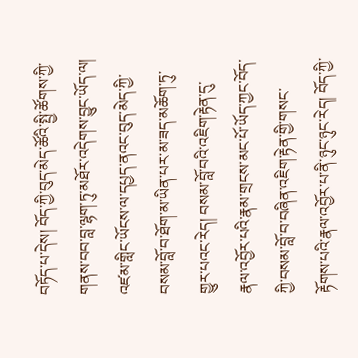བཏོད་པ་དེས། བོད་ཀྱི་བུད་མེད་ཚོའི་སྤྱི་ཚོགས་ཀྱི་གནས་བབ་བླ་ལྷག་ཏུ་མཐོར་འདེགས་བྱུང་ཡོད་ལ། འཛམ་གླིང་ཡོངས་ལ་དཔྱད་ནའང་བུད་མེད་ཀྱི་བསམ་བློ་བ་ཐོག་མ་ཡིན་པར་མ་ཟད་མཆོག་ཏུ་གྱུར་པའང་རེད། བསམ་བློ་བའི་འཇིག་རྟེན་དུ་རྣལ་འབྱོར་པའི་རྣམ་གྲངས་མང་པོ་ཡོད་ཀྱང་བོད་ཀྱི་བསམ་བློ་བ་བཞིན་འཇིག་རྟེན་གྱི་གསང་རྟོགས་པའི་རྣལ་འབྱོར་པ་ནི་ཉུང་ཉུང་རེད། བོད་ཀྱི་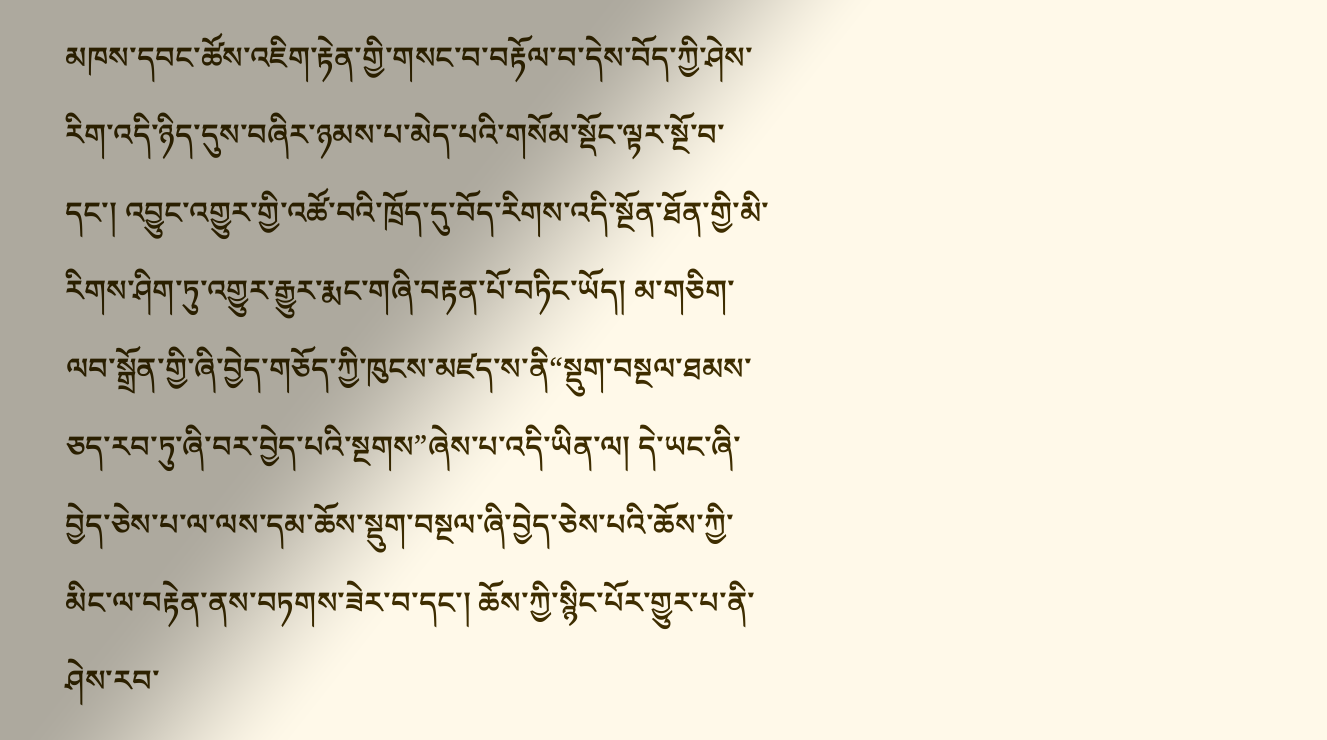མཁས་དབང་ཚོས་འཇིག་རྟེན་གྱི་གསང་བ་བརྟོལ་བ་དེས་བོད་ཀྱི་ཤེས་རིག་འདི་ཉིད་དུས་བཞིར་ཉམས་པ་མེད་པའི་གསོམ་སྡོང་ལྟར་སྔོ་བ་དང་། འབྱུང་འགྱུར་གྱི་འཚོ་བའི་ཁྲོད་དུ་བོད་རིགས་འདི་སྔོན་ཐོན་གྱི་མི་རིགས་ཤིག་ཏུ་འགྱུར་རྒྱུར་རྨང་གཞི་བརྟན་པོ་བཏིང་ཡོད། མ་གཅིག་ལབ་སྒྲོན་གྱི་ཞི་བྱེད་གཅོད་ཀྱི་ཁུངས་མཛད་ས་ནི“སྡུག་བསྔལ་ཐམས་ཅད་རབ་ཏུ་ཞི་བར་བྱེད་པའི་སྔགས”ཞེས་པ་འདི་ཡིན་ལ། དེ་ཡང་ཞི་བྱེད་ཅེས་པ་ལ་ལས་དམ་ཆོས་སྡུག་བསྔལ་ཞི་བྱེད་ཅེས་པའི་ཆོས་ཀྱི་མིང་ལ་བརྟེན་ནས་བཏགས་ཟེར་བ་དང་། ཆོས་ཀྱི་སྙིང་པོར་གྱུར་པ་ནི་ཤེས་རབ་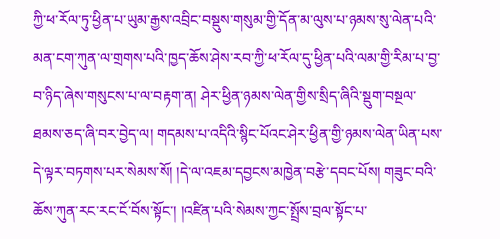ཀྱི་ཕ་རོལ་ཏུ་ཕྱིན་པ་ཡུམ་རྒྱས་འབྲིང་བསྡུས་གསུམ་གྱི་དོན་མ་ལུས་པ་ཉམས་སུ་ལེན་པའི་མན་ངག་ཀུན་ལ་གྲགས་པའི་ཁྱད་ཆོས་ཤེས་རབ་ཀྱི་ཕ་རོལ་དུ་ཕྱིན་པའི་ལམ་གྱི་རིམ་པ་བྱ་བ་ཉིད་ཞེས་གསུངས་པ་ལ་བརྟག་ན། ཤེར་ཕྱིན་ཉམས་ལེན་གྱིས་སྲིད་ཞིའི་སྡུག་བསྔལ་ཐམས་ཅད་ཞི་བར་བྱེད་ལ། གདམས་པ་འདིའི་སྙིང་པོའང་ཤེར་ཕྱིན་གྱི་ཉམས་ལེན་ཡིན་པས་དེ་ལྟར་བཏགས་པར་སེམས་སོ། །དེ་ལ་འཇམ་དབྱངས་མཁྱེན་བརྩེ་དབང་པོས། གཟུང་བའི་ཆོས་ཀུན་རང་རང་ངོ་བོས་སྟོང་། །འཛིན་པའི་སེམས་ཀྱང་སྤྲོས་བྲལ་སྟོང་པ་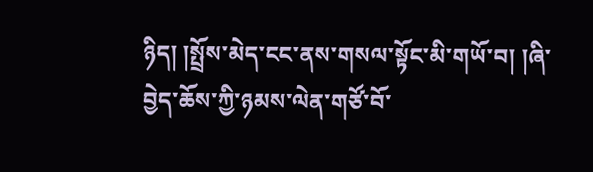ཉིད། །སྤྲོས་མེད་ངང་ནས་གསལ་སྟོང་མི་གཡོ་བ། །ཞི་བྱེད་ཆོས་ཀྱི་ཉམས་ལེན་གཙོ་བོ་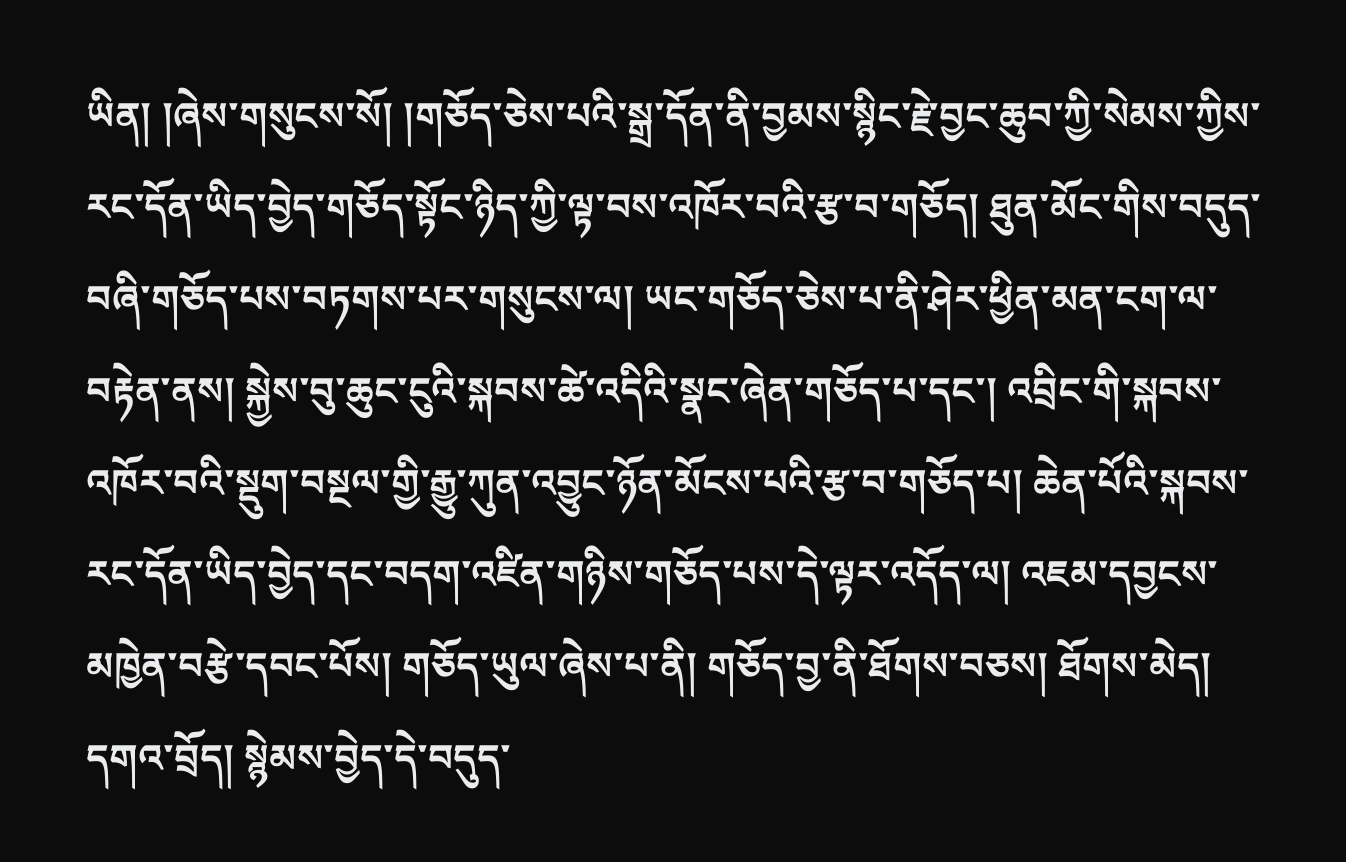ཡིན། །ཞེས་གསུངས་སོ། །གཅོད་ཅེས་པའི་སྒྲ་དོན་ནི་བྱམས་སྙིང་རྗེ་བྱང་ཆུབ་ཀྱི་སེམས་ཀྱིས་རང་དོན་ཡིད་བྱེད་གཅོད་སྟོང་ཉིད་ཀྱི་ལྟ་བས་འཁོར་བའི་རྩ་བ་གཅོད། ཐུན་མོང་གིས་བདུད་བཞི་གཅོད་པས་བཏགས་པར་གསུངས་ལ། ཡང་གཅོད་ཅེས་པ་ནི་ཤེར་ཕྱིན་མན་ངག་ལ་བརྟེན་ནས། སྐྱེས་བུ་ཆུང་ངུའི་སྐབས་ཚེ་འདིའི་སྣང་ཞེན་གཅོད་པ་དང་། འབྲིང་གི་སྐབས་འཁོར་བའི་སྡུག་བསྔལ་གྱི་རྒྱུ་ཀུན་འབྱུང་ཉོན་མོངས་པའི་རྩ་བ་གཅོད་པ། ཆེན་པོའི་སྐབས་རང་དོན་ཡིད་བྱེད་དང་བདག་འཛིན་གཉིས་གཅོད་པས་དེ་ལྟར་འདོད་ལ། འཇམ་དབྱངས་མཁྱེན་བརྩེ་དབང་པོས། གཅོད་ཡུལ་ཞེས་པ་ནི། གཅོད་བྱ་ནི་ཐོགས་བཅས། ཐོགས་མེད། དགའ་བྲོད། སྙེམས་བྱེད་དེ་བདུད་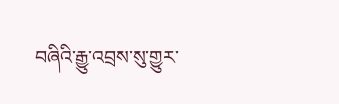བཞིའི་རྒྱུ་འབྲས་སུ་གྱུར་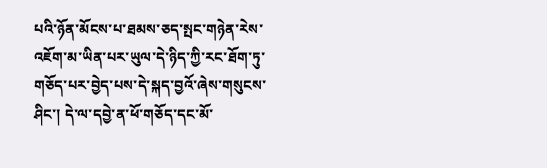པའི་ཉོན་མོངས་པ་ཐམས་ཅད་སྤང་གཉེན་རེས་འཇོག་མ་ཡིན་པར་ཡུལ་དེ་ཉིད་ཀྱི་རང་ཐོག་ཏུ་གཅོད་པར་བྱེད་པས་དེ་སྐད་བྱའོ་ཞེས་གསུངས་ཤིང་། དེ་ལ་དབྱེ་ན་ཕོ་གཅོད་དང་མོ་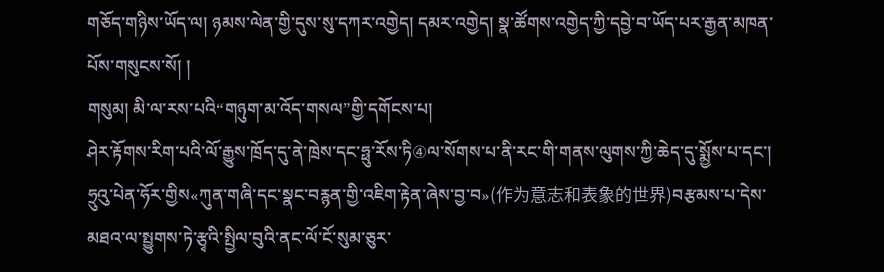གཅོད་གཉིས་ཡོད་ལ། ཉམས་ལེན་གྱི་དུས་སུ་དཀར་འགྱེད། དམར་འགྱེད། སྣ་ཚོགས་འགྱེད་ཀྱི་དབྱེ་བ་ཡོད་པར་རྒྱན་མཁན་པོས་གསུངས་སོ། །
གསུམ། མི་ལ་རས་པའི“གཉུག་མ་འོད་གསལ”གྱི་དགོངས་པ།
ཤེར་རྟོགས་རིག་པའི་ལོ་རྒྱུས་ཁྲོད་དུ་ནེ་ཁྲེས་དང་ཧྥུ་རོས་ཏི④ལ་སོགས་པ་ནི་རང་གི་གནས་ལུགས་ཀྱི་ཆེད་དུ་སྨྱོས་པ་དང་། ཧྲུའུ་པེན་ཧོར་གྱིས«ཀུན་གཞི་དང་སྣང་བརྙན་གྱི་འཇིག་རྟེན་ཞེས་བྱ་བ»(作为意志和表象的世界)བརྩམས་པ་དེས་མཐའ་ལ་སྤྱུགས་ཏེ་རྩྭའི་སྤྱིལ་བུའི་ནང་ལོ་ངོ་སུམ་ཅུར་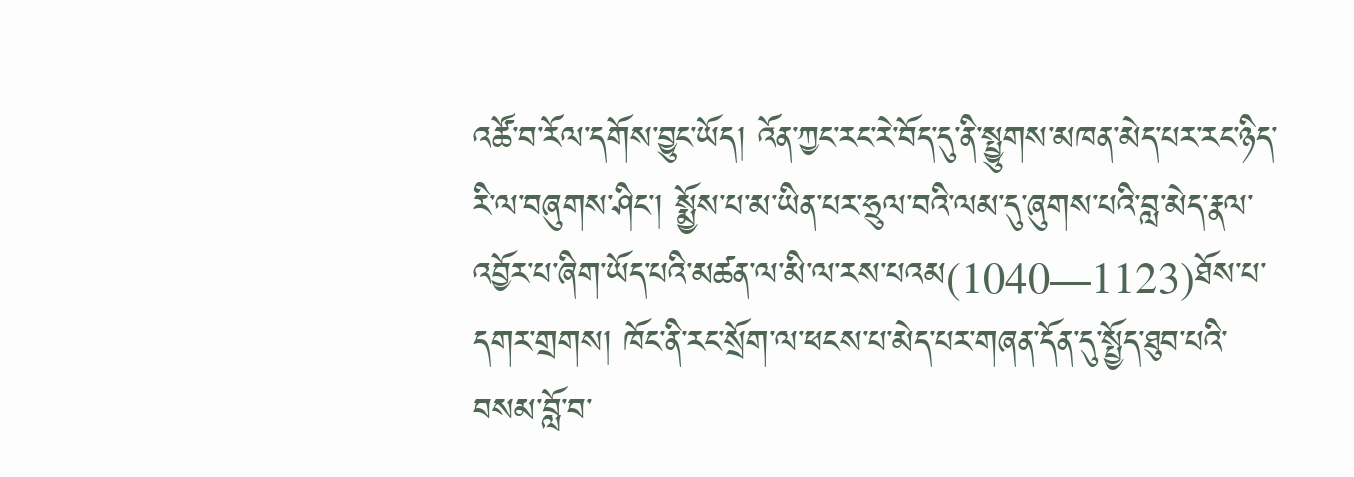འཚོ་བ་རོལ་དགོས་བྱུང་ཡོད། འོན་ཀྱང་རང་རེ་བོད་དུ་ནི་སྤྱུགས་མཁན་མེད་པར་རང་ཉིད་རི་ལ་བཞུགས་ཤིང་། སྨྱོས་པ་མ་ཡིན་པར་ཧྲུལ་བའི་ལམ་དུ་ཞུགས་པའི་བླ་མེད་རྣལ་འབྱོར་པ་ཞིག་ཡོད་པའི་མཚན་ལ་མི་ལ་རས་པའམ(1040—1123)ཐོས་པ་དགར་གྲགས། ཁོང་ནི་རང་སྲོག་ལ་ཕངས་པ་མེད་པར་གཞན་དོན་དུ་སྤྱོད་ཐུབ་པའི་བསམ་བློ་བ་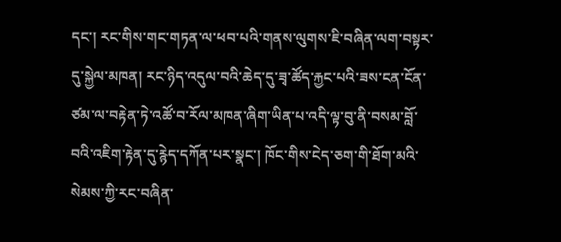དང་། རང་གིས་གང་གཏན་ལ་ཕབ་པའི་གནས་ལུགས་ཇི་བཞིན་ལག་བསྟར་དུ་སྐྱེལ་མཁན། རང་ཉིད་འདུལ་བའི་ཆེད་དུ་ཟྭ་ཚོད་རྐྱང་པའི་ཟས་ངན་ངོན་ཙམ་ལ་བརྟེན་ཏེ་འཚོ་བ་རོལ་མཁན་ཞིག་ཡིན་པ་འདི་ལྟ་བུ་ནི་བསམ་བློ་བའི་འཇིག་རྟེན་དུ་རྙེད་དཀོན་པར་སྣང་། ཁོང་གིས་ངེད་ཅག་གི་ཐོག་མའི་སེམས་ཀྱི་རང་བཞིན་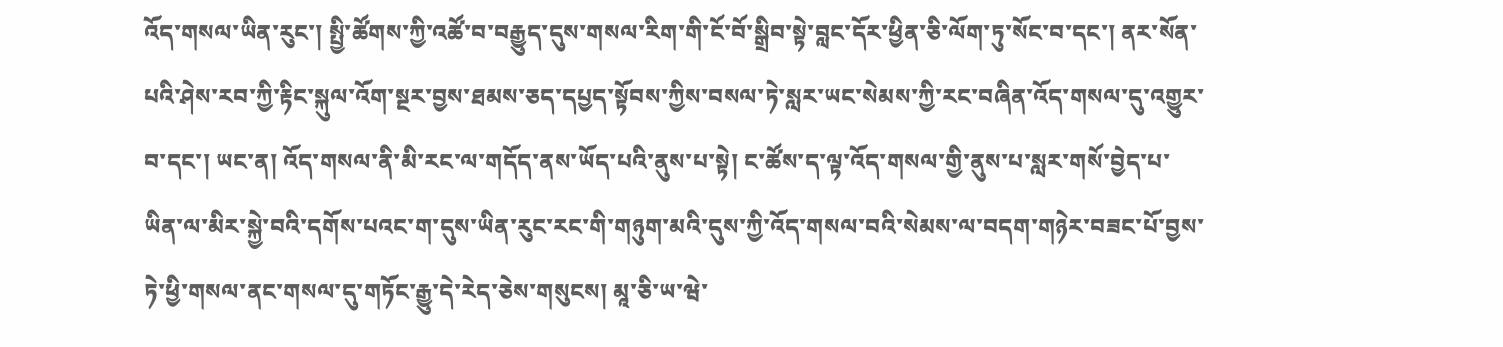འོད་གསལ་ཡིན་རུང་། སྤྱི་ཚོགས་ཀྱི་འཚོ་བ་བརྒྱུད་དུས་གསལ་རིག་གི་ངོ་བོ་སྒྲིབ་སྟེ་བླང་དོར་ཕྱིན་ཅི་ལོག་ཏུ་སོང་བ་དང་། ནར་སོན་པའི་ཤེས་རབ་ཀྱི་རྟིང་སྐུལ་འོག་སྔར་བྱས་ཐམས་ཅད་དཔྱད་སྟོབས་ཀྱིས་བསལ་ཏེ་སླར་ཡང་སེམས་ཀྱི་རང་བཞིན་འོད་གསལ་དུ་འགྱུར་བ་དང་། ཡང་ན། འོད་གསལ་ནི་མི་རང་ལ་གདོད་ནས་ཡོད་པའི་ནུས་པ་སྟེ། ང་ཚོས་ད་ལྟ་འོད་གསལ་གྱི་ནུས་པ་སླར་གསོ་བྱེད་པ་ཡིན་ལ་མིར་སྐྱེ་བའི་དགོས་པའང་ག་དུས་ཡིན་རུང་རང་གི་གཉུག་མའི་དུས་ཀྱི་འོད་གསལ་བའི་སེམས་ལ་བདག་གཉེར་བཟང་པོ་བྱས་ཏེ་ཕྱི་གསལ་ནང་གསལ་དུ་གཏོང་རྒྱུ་དེ་རེད་ཅེས་གསུངས། མཱ་ཅི་ཡ་ཝེ་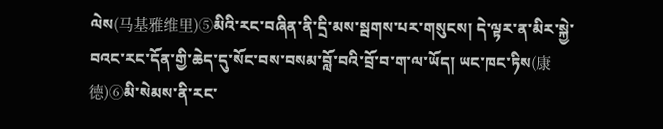ལེས(马基雅维里)⑤མིའི་རང་བཞིན་ནི་དྲི་མས་སྦགས་པར་གསུངས། དེ་ལྟར་ན་མིར་སྐྱེ་བའང་རང་དོན་གྱི་ཆེད་དུ་སོང་བས་བསམ་བློ་བའི་བྲོ་བ་ག་ལ་ཡོད། ཡང་ཁང་ཏིས(康德)⑥མི་སེམས་ནི་རང་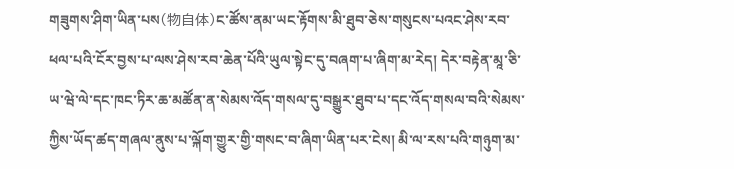གཟུགས་ཤིག་ཡིན་པས(物自体)ང་ཚོས་ནམ་ཡང་རྟོགས་མི་ཐུབ་ཅེས་གསུངས་པའང་ཤེས་རབ་ཕལ་པའི་ངོར་བྱས་པ་ལས་ཤེས་རབ་ཆེན་པོའི་ཡུལ་སྟེང་དུ་བཞག་པ་ཞིག་མ་རེད། དེར་བརྟེན་མཱ་ཅི་ཡ་ཝེ་ལེ་དང་ཁང་ཏིར་ཆ་མཚོན་ན་སེམས་འོད་གསལ་དུ་བསྒྱུར་ཐུབ་པ་དང་འོད་གསལ་བའི་སེམས་ཀྱིས་ཡོད་ཚད་གཞལ་ནུས་པ་ལྐོག་གྱུར་གྱི་གསང་བ་ཞིག་ཡིན་པར་ངེས། མི་ལ་རས་པའི་གཉུག་མ་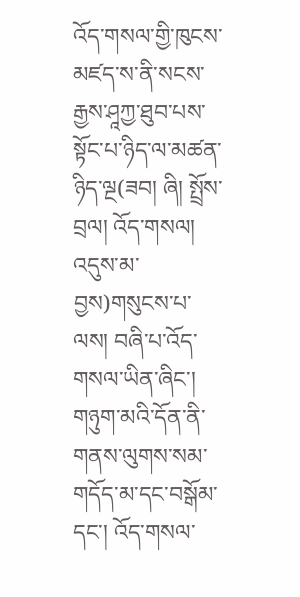འོད་གསལ་གྱི་ཁུངས་མཛད་ས་ནི་སངས་རྒྱས་ཤཱཀྱ་ཐུབ་པས་སྟོང་པ་ཉིད་ལ་མཚན་ཉིད་ལྔ(ཟབ། ཞི། སྤྲོས་བྲལ། འོད་གསལ། འདུས་མ་བྱས)གསུངས་པ་ལས། བཞི་པ་འོད་གསལ་ཡིན་ཞིང་། གཉུག་མའི་དོན་ནི་གནས་ལུགས་སམ་གདོད་མ་དང་བསྒོམ་དང་། འོད་གསལ་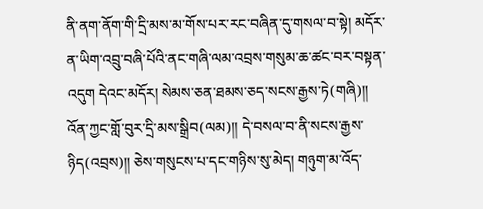ནི་ནག་ནོག་གི་དྲི་མས་མ་གོས་པར་རང་བཞིན་དུ་གསལ་བ་སྟེ། མདོར་ན་ཡིག་འབྲུ་བཞི་པོའི་ནང་གཞི་ལམ་འབྲས་གསུམ་ཆ་ཚང་བར་བསྟན་འདུག དེའང་མདོར། སེམས་ཅན་ཐམས་ཅད་སངས་རྒྱས་ཏེ(གཞི)།། འོན་ཀྱང་གློ་བུར་དྲི་མས་སྒྲིབ(ལམ)།། དེ་བསལ་བ་ནི་སངས་རྒྱས་ཉིད(འབྲས)།། ཅེས་གསུངས་པ་དང་གཉིས་སུ་མེད། གཉུག་མ་འོད་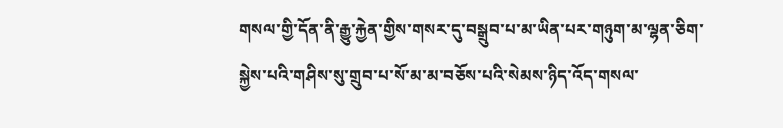གསལ་གྱི་དོན་ནི་རྒྱུ་རྐྱེན་གྱིས་གསར་དུ་བསྒྲུབ་པ་མ་ཡིན་པར་གཉུག་མ་ལྷན་ཅིག་སྐྱེས་པའི་གཤིས་སུ་གྲུབ་པ་སོ་མ་མ་བཅོས་པའི་སེམས་ཉིད་འོད་གསལ་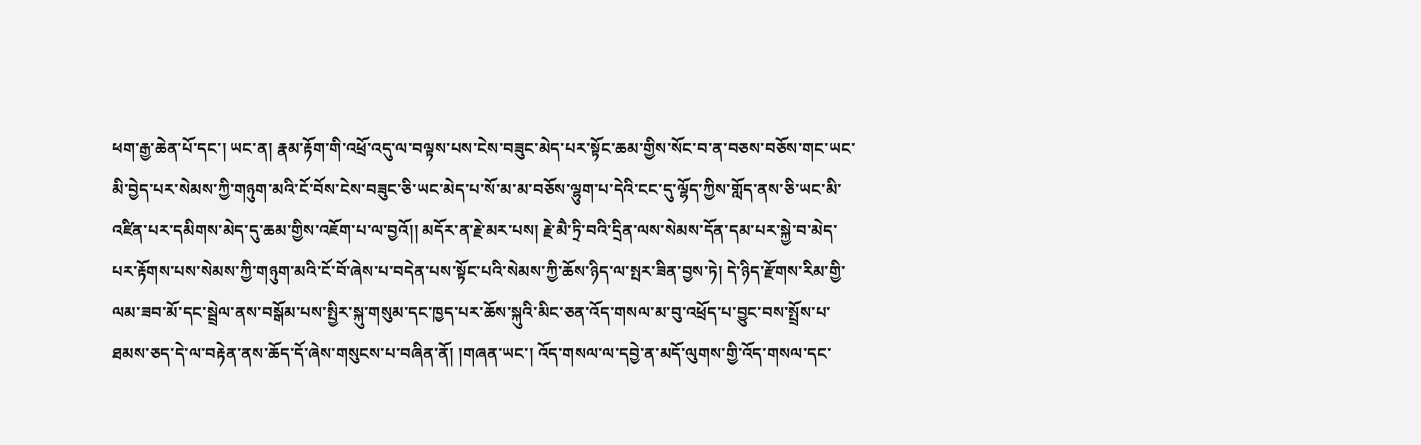ཕག་རྒྱ་ཆེན་པོ་དང་། ཡང་ན། རྣམ་རྟོག་གི་འཕྲོ་འདུ་ལ་བལྟས་པས་ངེས་བཟུང་མེད་པར་སྟོང་ཆམ་གྱིས་སོང་བ་ན་བཅས་བཅོས་གང་ཡང་མི་བྱེད་པར་སེམས་ཀྱི་གཉུག་མའི་ངོ་བོས་ངེས་བཟུང་ཅི་ཡང་མེད་པ་སོ་མ་མ་བཅོས་ལྷུག་པ་དེའི་ངང་དུ་ལྷོད་ཀྱིས་གློད་ནས་ཅི་ཡང་མི་འཛིན་པར་དམིགས་མེད་དུ་ཆམ་གྱིས་འཇོག་པ་ལ་བྱའོ།། མདོར་ན་རྗེ་མར་པས། རྗེ་མཻ་ཏྲི་བའི་དྲིན་ལས་སེམས་དོན་དམ་པར་སྐྱེ་བ་མེད་པར་རྟོགས་པས་སེམས་ཀྱི་གཉུག་མའི་ངོ་བོ་ཞེས་པ་བདེན་པས་སྟོང་པའི་སེམས་ཀྱི་ཆོས་ཉིད་ལ་སྤར་ཟིན་བྱས་ཏེ། དེ་ཉིད་རྫོགས་རིམ་གྱི་ལམ་ཟབ་མོ་དང་སྦྲེལ་ནས་བསྒོམ་པས་སྤྱིར་སྐུ་གསུམ་དང་ཁྱད་པར་ཆོས་སྐུའི་མིང་ཅན་འོད་གསལ་མ་བུ་འཕྲོད་པ་བྱུང་བས་སྤྲོས་པ་ཐམས་ཅད་དེ་ལ་བརྟེན་ནས་ཆོད་དོ་ཞེས་གསུངས་པ་བཞིན་ནོ། །གཞན་ཡང་། འོད་གསལ་ལ་དབྱེ་ན་མདོ་ལུགས་གྱི་འོད་གསལ་དང་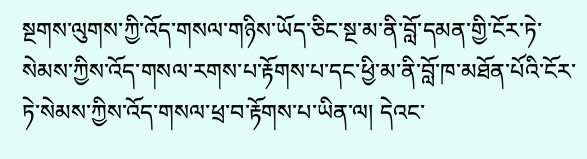སྔགས་ལུགས་ཀྱི་འོད་གསལ་གཉིས་ཡོད་ཅིང་སྔ་མ་ནི་བློ་དམན་གྱི་ངོར་ཏེ་སེམས་ཀྱིས་འོད་གསལ་རགས་པ་རྟོགས་པ་དང་ཕྱི་མ་ནི་བློ་ཁ་མཐོན་པོའི་ངོར་ཏེ་སེམས་ཀྱིས་འོད་གསལ་ཕྲ་བ་རྟོགས་པ་ཡིན་ལ། དེའང་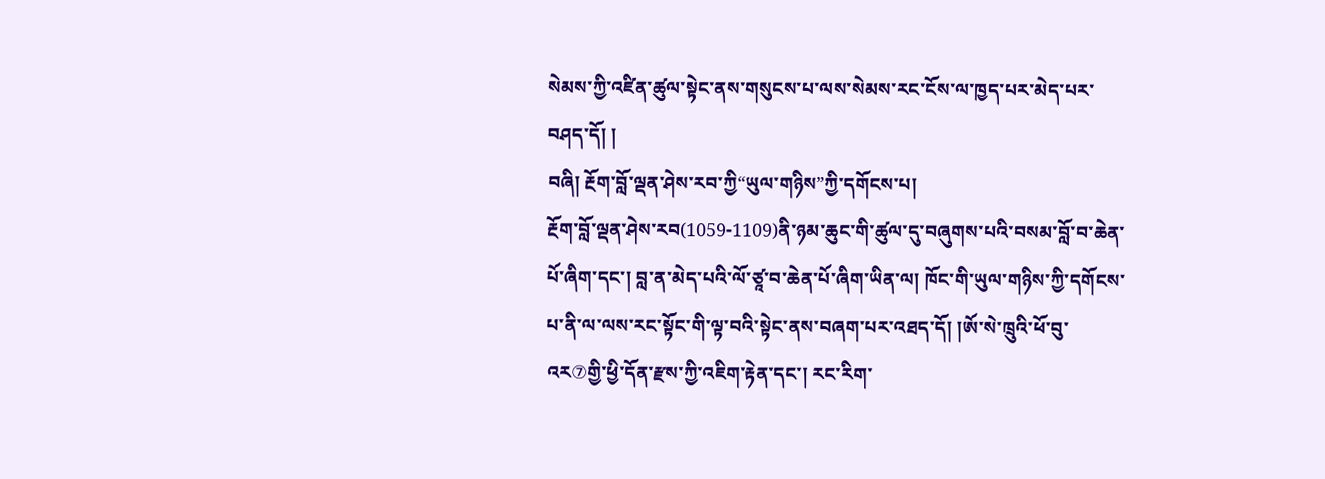སེམས་ཀྱི་འཛིན་ཚུལ་སྟེང་ནས་གསུངས་པ་ལས་སེམས་རང་ངོས་ལ་ཁྱད་པར་མེད་པར་བཤད་དོ། །
བཞི། རྔོག་བློ་ལྡན་ཤེས་རབ་ཀྱི“ཡུལ་གཉིས”ཀྱི་དགོངས་པ།
རྔོག་བློ་ལྡན་ཤེས་རབ(1059-1109)ནི་ཉམ་ཆུང་གི་ཚུལ་དུ་བཞུགས་པའི་བསམ་བློ་བ་ཆེན་པོ་ཞིག་དང་། བླ་ན་མེད་པའི་ལོ་ཙཱ་བ་ཆེན་པོ་ཞིག་ཡིན་ལ། ཁོང་གི་ཡུལ་གཉིས་ཀྱི་དགོངས་པ་ནི་ལ་ལས་རང་སྟོང་གི་ལྟ་བའི་སྟེང་ནས་བཞག་པར་འཐད་དོ། །ཨོ་སེ་ཁྲུའི་ཕོ་བུ་འར⑦གྱི་ཕྱི་དོན་རྫས་ཀྱི་འཇིག་རྟེན་དང་། རང་རིག་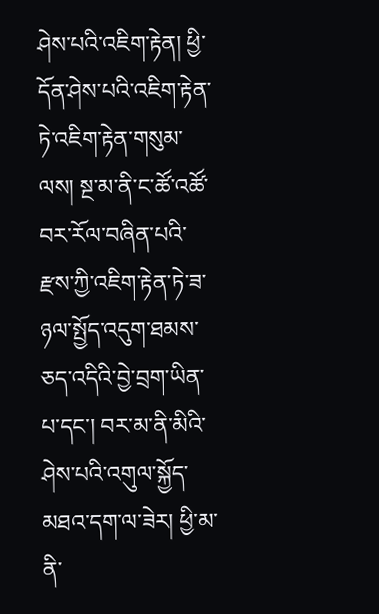ཤེས་པའི་འཇིག་རྟེན། ཕྱི་དོན་ཤེས་པའི་འཇིག་རྟེན་ཏེ་འཇིག་རྟེན་གསུམ་ལས། སྔ་མ་ནི་ང་ཚོ་འཚོ་བར་རོལ་བཞིན་པའི་རྫས་ཀྱི་འཇིག་རྟེན་ཏེ་ཟ་ཉལ་སྤྱོད་འདུག་ཐམས་ཅད་འདིའི་བྱེ་བྲག་ཡིན་པ་དང་། བར་མ་ནི་མིའི་ཤེས་པའི་འགུལ་སྐྱོད་མཐའ་དག་ལ་ཟེར། ཕྱི་མ་ནི་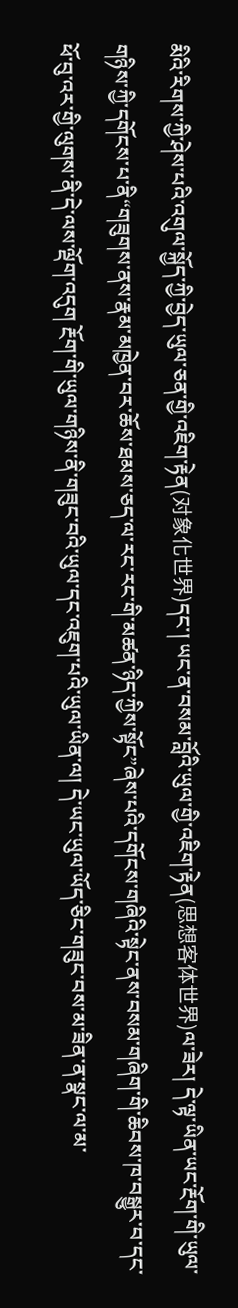མིའི་རིགས་ཀྱི་ཤེས་པའི་འགུལ་སྐྱོད་ཀྱི་བྱེད་ཡུལ་ཅན་གྱི་འཇིག་རྟེན(对象化世界)དང་། ཡང་ན་བསམ་བློའི་ཡུལ་གྱི་འཇིག་རྟེན(思想客体世界)ལ་ཟེར། དེ་ལྟ་ཡིན་ཡང་རྔོག་གི་ཡུལ་གཉིས་ཀྱི་དགོངས་པ་ནི“གཟུགས་ནས་རྣམ་མཁྱེན་བར་ཆོས་ཐམས་ཅད་ལ་རང་རང་གི་མཚན་ཉིད་ཀྱིས་སྟོང”ཞེས་པའི་དགོངས་གཞིའི་སྟེང་ནས་བསམ་གཞིག་གི་ཆིབས་ཁ་བསྒྱུར་བ་དང་ཕོ་བུ་འར་གྱི་ལུགས་ནི་དེ་ལས་ལྡོག་འདུག རྔོག་གི་ཡུལ་གཉིས་ནི་གཟུང་བའི་ཡུལ་དང་འཇུག་པའི་ཡུལ་ཡིན་ལ། དེ་ཡང་ཡུལ་ཡོད་ཅིང་གཟུང་བས་མ་ཟིན་ན་སྣང་ལ་མ་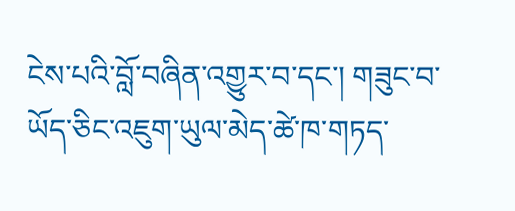ངེས་པའི་བློ་བཞིན་འགྱུར་བ་དང་། གཟུང་བ་ཡོད་ཅིང་འཇུག་ཡུལ་མེད་ཚེ་ཁ་གཏད་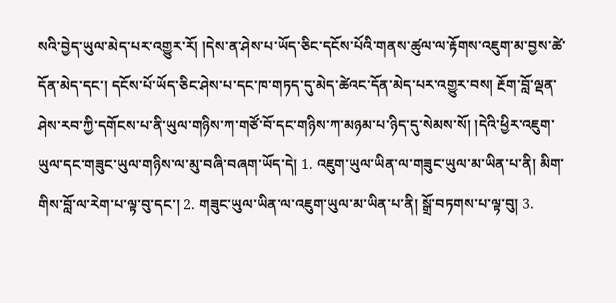སའི་བྱེད་ཡུལ་མེད་པར་འགྱུར་རོ། །དེས་ན་ཤེས་པ་ཡོད་ཅིང་དངོས་པོའི་གནས་ཚུལ་ལ་རྟོགས་འཇུག་མ་བྱས་ཚེ་དོན་མེད་དང་། དངོས་པོ་ཡོད་ཅིང་ཤེས་པ་དང་ཁ་གཏད་དུ་མེད་ཚེའང་དོན་མེད་པར་འགྱུར་བས། རྔོག་བློ་ལྡན་ཤེས་རབ་ཀྱི་དགོངས་པ་ནི་ཡུལ་གཉིས་ཀ་གཙོ་བོ་དང་གཉིས་ཀ་མཉམ་པ་ཉིད་དུ་སེམས་སོ། །དེའི་ཕྱིར་འཇུག་ཡུལ་དང་གཟུང་ཡུལ་གཉིས་ལ་མུ་བཞི་བཞག་ཡོད་དེ། 1. འཇུག་ཡུལ་ཡིན་ལ་གཟུང་ཡུལ་མ་ཡིན་པ་ནི། མིག་གིས་བློ་ལ་རེག་པ་ལྟ་བུ་དང་། 2. གཟུང་ཡུལ་ཡིན་ལ་འཇུག་ཡུལ་མ་ཡིན་པ་ནི། སྒྲོ་བཏགས་པ་ལྟ་བུ། 3.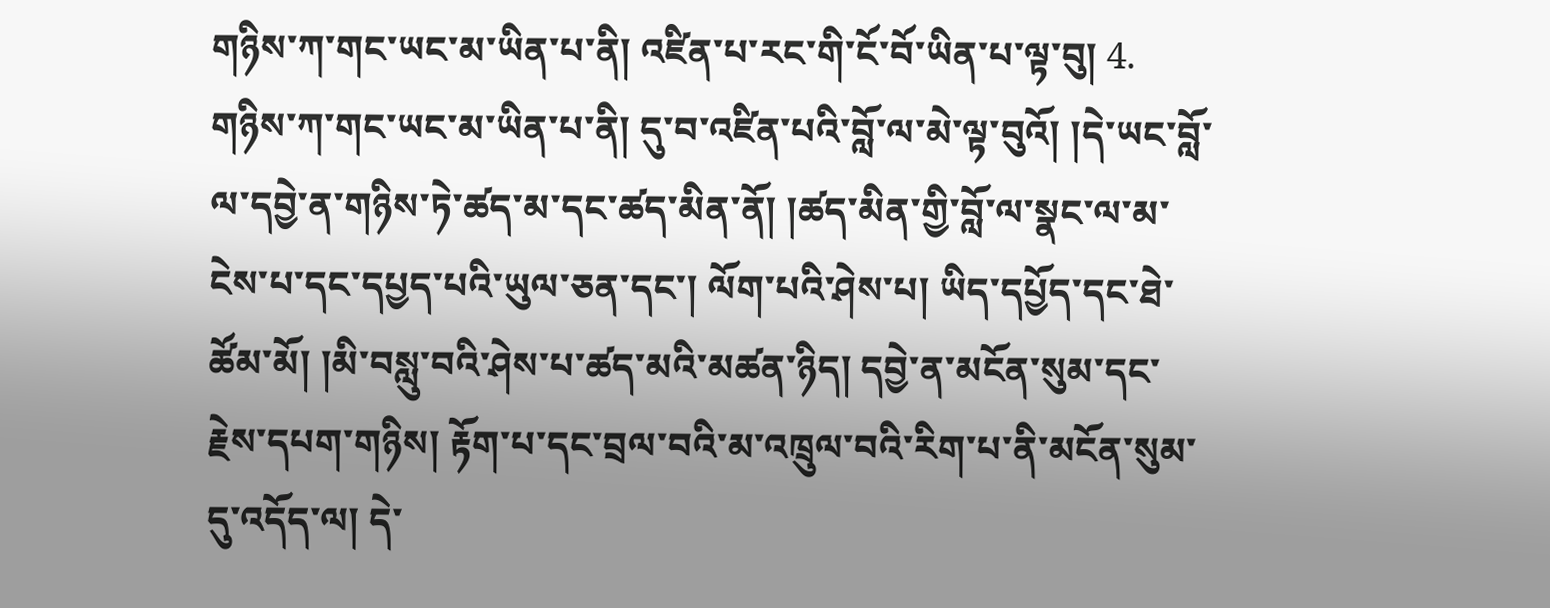གཉིས་ཀ་གང་ཡང་མ་ཡིན་པ་ནི། འཛིན་པ་རང་གི་ངོ་བོ་ཡིན་པ་ལྟ་བུ། 4. གཉིས་ཀ་གང་ཡང་མ་ཡིན་པ་ནི། དུ་བ་འཛིན་པའི་བློ་ལ་མེ་ལྟ་བུའོ། །དེ་ཡང་བློ་ལ་དབྱེ་ན་གཉིས་ཏེ་ཚད་མ་དང་ཚད་མིན་ནོ། །ཚད་མིན་གྱི་བློ་ལ་སྣང་ལ་མ་ངེས་པ་དང་དཔྱད་པའི་ཡུལ་ཅན་དང་། ལོག་པའི་ཤེས་པ། ཡིད་དཔྱོད་དང་ཐེ་ཚོམ་མོ། །མི་བསླུ་བའི་ཤེས་པ་ཚད་མའི་མཚན་ཉིད། དབྱེ་ན་མངོན་སུམ་དང་རྗེས་དཔག་གཉིས། རྟོག་པ་དང་བྲལ་བའི་མ་འཁྲུལ་བའི་རིག་པ་ནི་མངོན་སུམ་དུ་འདོད་ལ། དེ་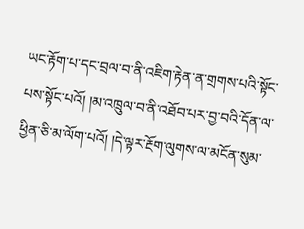ཡང་རྟོག་པ་དང་བྲལ་བ་ནི་འཇིག་རྟེན་ན་གྲགས་པའི་སྟོང་པས་སྟོང་པའོ། །མ་འཁྲུལ་བ་ནི་འཐོབ་པར་བྱ་བའི་དོན་ལ་ཕྱིན་ཅི་མ་ལོག་པའོ། །དེ་ལྟར་རྔོག་ལུགས་ལ་མངོན་སུམ་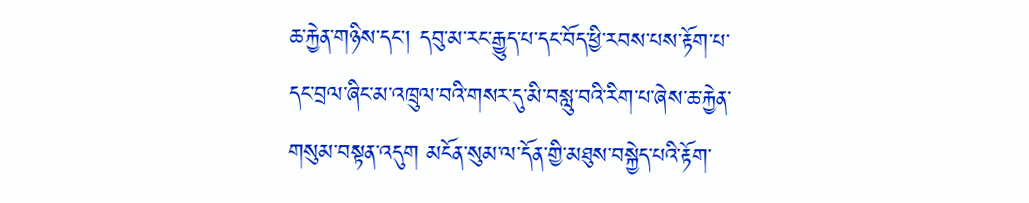ཆ་རྐྱེན་གཉིས་དང་། དབུ་མ་རང་རྒྱུད་པ་དང་བོད་ཕྱི་རབས་པས་རྟོག་པ་དང་བྲལ་ཞིང་མ་འཁྲུལ་བའི་གསར་དུ་མི་བསླུ་བའི་རིག་པ་ཞེས་ཆ་རྐྱེན་གསུམ་བསྟན་འདུག མངོན་སུམ་ལ་དོན་གྱི་མཐུས་བསྐྱེད་པའི་རྟོག་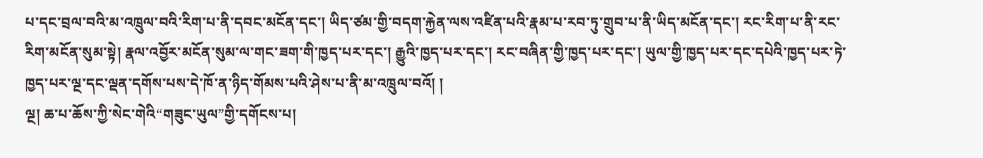པ་དང་བྲལ་བའི་མ་འཁྲུལ་བའི་རིག་པ་ནི་དབང་མངོན་དང་། ཡིད་ཙམ་གྱི་བདག་རྐྱེན་ལས་འཛིན་པའི་རྣམ་པ་རབ་ཏུ་གྲུབ་པ་ནི་ཡིད་མངོན་དང་། རང་རིག་པ་ནི་རང་རིག་མངོན་སུམ་སྟེ། རྣལ་འབྱོར་མངོན་སུམ་ལ་གང་ཟག་གི་ཁྱད་པར་དང་། རྒྱུའི་ཁྱད་པར་དང་། རང་བཞིན་གྱི་ཁྱད་པར་དང་། ཡུལ་གྱི་ཁྱད་པར་དང་དཔེའི་ཁྱད་པར་ཏེ་ཁྱད་པར་ལྔ་དང་ལྡན་དགོས་པས་དེ་ཁོ་ན་ཉིད་གོམས་པའི་ཤེས་པ་ནི་མ་འཁྲུལ་བའོ། །
ལྔ། ཆ་པ་ཆོས་ཀྱི་སེང་གེའི“གཟུང་ཡུལ”གྱི་དགོངས་པ།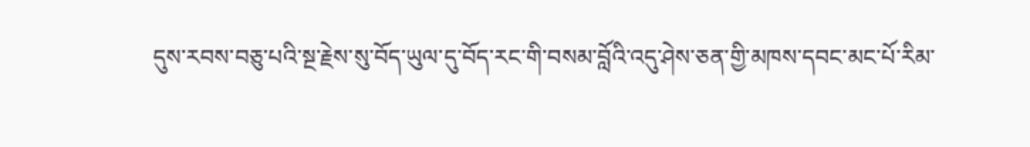དུས་རབས་བཅུ་པའི་སྔ་རྗེས་སུ་བོད་ཡུལ་དུ་བོད་རང་གི་བསམ་བློའི་འདུ་ཤེས་ཅན་གྱི་མཁས་དབང་མང་པོ་རིམ་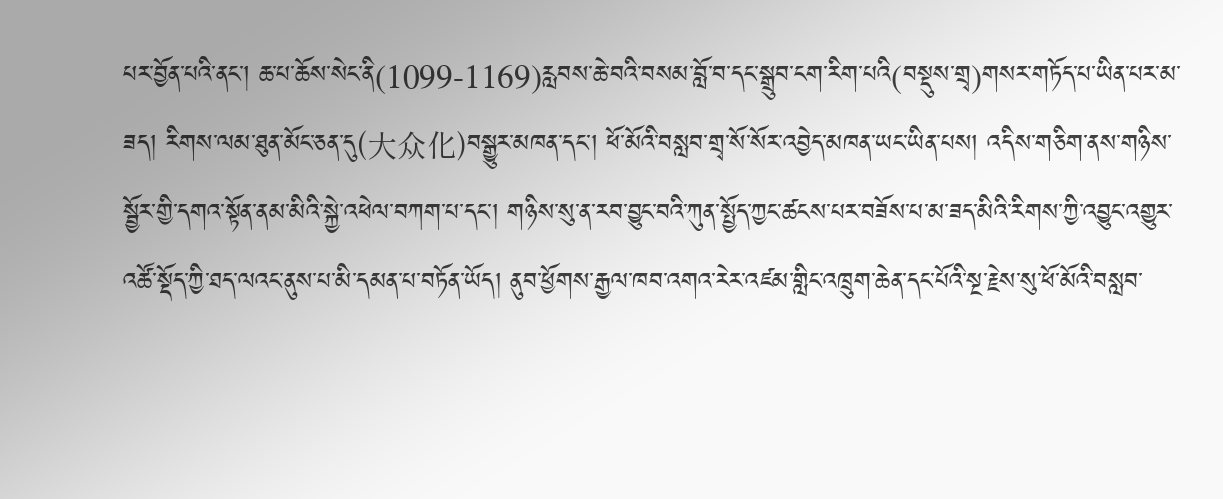པར་བྱོན་པའི་ནང་། ཆ་པ་ཆོས་སེང་ནི(1099-1169)རླབས་ཆེ་བའི་བསམ་བློ་བ་དང་སྒྲུབ་ངག་རིག་པའི(བསྡུས་གྲྭ)གསར་གཏོད་པ་ཡིན་པར་མ་ཟད། རིགས་ལམ་ཐུན་མོང་ཅན་དུ(大众化)བསྒྱུར་མཁན་དང་། ཕོ་མོའི་བསླབ་གྲྭ་སོ་སོར་འབྱེད་མཁན་ཡང་ཡིན་པས། འདིས་གཅིག་ནས་གཉིས་སྦྱོར་གྱི་དགའ་སྟོན་ནམ་མིའི་སྐྱེ་འཕེལ་བཀག་པ་དང་། གཉིས་སུ་ན་རབ་བྱུང་བའི་ཀུན་སྤྱོད་ཀྱང་ཚངས་པར་བཟོས་པ་མ་ཟད་མིའི་རིགས་ཀྱི་འབྱུང་འགྱུར་འཚོ་སྡོད་ཀྱི་ཐད་ལའང་ནུས་པ་མི་དམན་པ་བཏོན་ཡོད། ནུབ་ཕྱོགས་རྒྱལ་ཁབ་འགའ་རེར་འཛམ་གླིང་འཁྲུག་ཆེན་དང་པོའི་སྔ་རྗེས་སུ་ཕོ་མོའི་བསླབ་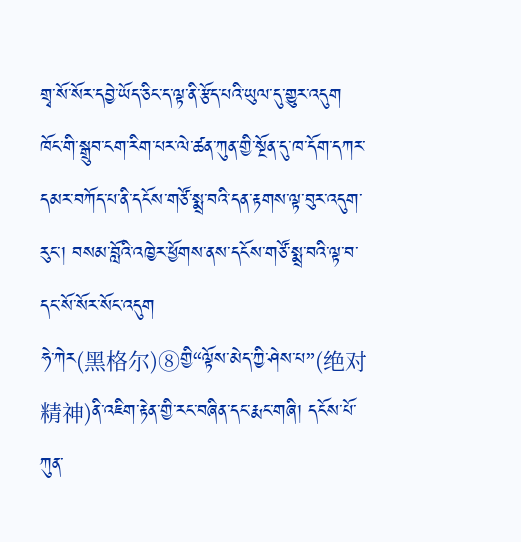གྲྭ་སོ་སོར་དབྱེ་ཡོད་ཅིང་ད་ལྟ་ནི་རྩོད་པའི་ཡུལ་དུ་གྱུར་འདུག
ཁོང་གི་སྒྲུབ་ངག་རིག་པར་ལེ་ཚན་ཀུན་གྱི་སྔོན་དུ་ཁ་དོག་དཀར་དམར་བཀོད་པ་ནི་དངོས་གཙོ་སྨྲ་བའི་དན་རྟགས་ལྟ་བུར་འདུག་རུང་། བསམ་བློའི་འཁྱེར་ཕྱོགས་ནས་དངོས་གཙོ་སྨྲ་བའི་ལྟ་བ་དང་སོ་སོར་སོང་འདུག
ཧེ་ཀེར(黑格尔)⑧གྱི“ལྟོས་མེད་ཀྱི་ཤེས་པ”(绝对精神)ནི་འཇིག་རྟེན་གྱི་རང་བཞིན་དང་རྨང་གཞི། དངོས་པོ་ཀུན་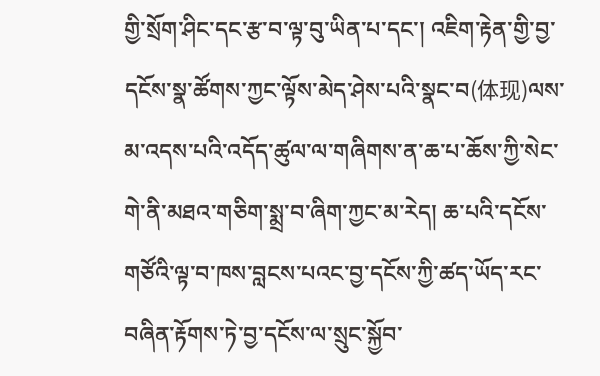གྱི་སྲོག་ཤིང་དང་རྩ་བ་ལྟ་བུ་ཡིན་པ་དང་། འཇིག་རྟེན་གྱི་བྱ་དངོས་སྣ་ཚོགས་ཀྱང་ལྟོས་མེད་ཤེས་པའི་སྣང་བ(体现)ལས་མ་འདས་པའི་འདོད་ཚུལ་ལ་གཞིགས་ན་ཆ་པ་ཆོས་ཀྱི་སེང་གེ་ནི་མཐའ་གཅིག་སྨྲ་བ་ཞིག་ཀྱང་མ་རེད། ཆ་པའི་དངོས་གཙོའི་ལྟ་བ་ཁས་བླངས་པའང་བྱ་དངོས་ཀྱི་ཚད་ཡོད་རང་བཞིན་རྟོགས་ཏེ་བྱ་དངོས་ལ་སྲུང་སྐྱོབ་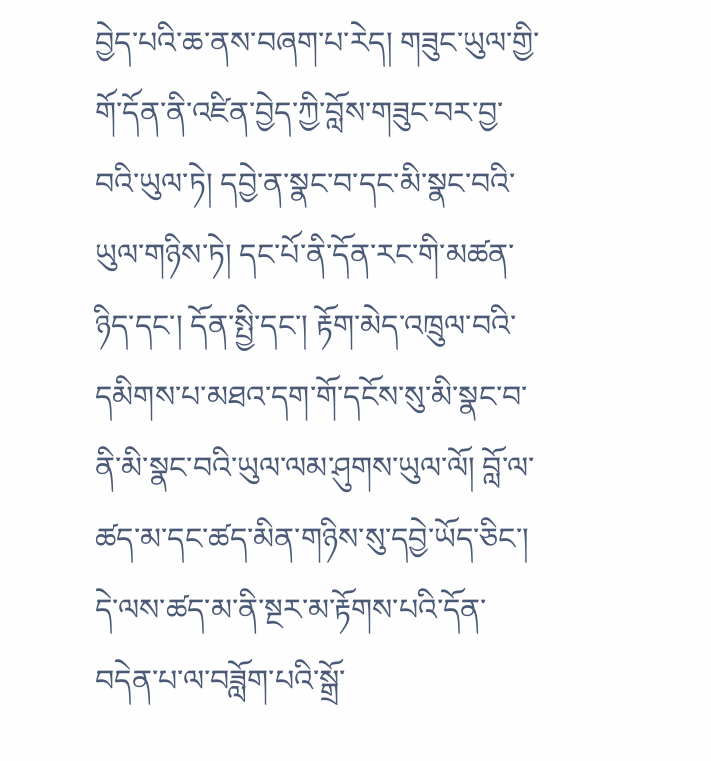བྱེད་པའི་ཆ་ནས་བཞག་པ་རེད། གཟུང་ཡུལ་གྱི་གོ་དོན་ནི་འཛིན་བྱེད་ཀྱི་བློས་གཟུང་བར་བྱ་བའི་ཡུལ་ཏེ། དབྱེ་ན་སྣང་བ་དང་མི་སྣང་བའི་ཡུལ་གཉིས་ཏེ། དང་པོ་ནི་དོན་རང་གི་མཚན་ཉིད་དང་། དོན་སྤྱི་དང་། རྟོག་མེད་འཁྲུལ་བའི་དམིགས་པ་མཐའ་དག་གོ་དངོས་སུ་མི་སྣང་བ་ནི་མི་སྣང་བའི་ཡུལ་ལམ་ཤུགས་ཡུལ་ལོ། བློ་ལ་ཚད་མ་དང་ཚད་མིན་གཉིས་སུ་དབྱེ་ཡོད་ཅིང་། དེ་ལས་ཚད་མ་ནི་སྔར་མ་རྟོགས་པའི་དོན་བདེན་པ་ལ་བཟློག་པའི་སྒྲོ་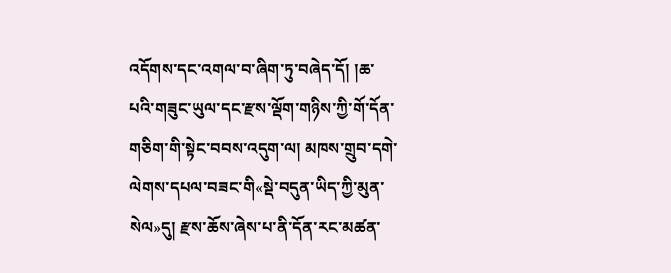འདོགས་དང་འགལ་བ་ཞིག་ཏུ་བཞེད་དོ། །ཆ་པའི་གཟུང་ཡུལ་དང་རྫས་ལྡོག་གཉིས་ཀྱི་གོ་དོན་གཅིག་གི་སྟེང་བབས་འདུག་ལ། མཁས་གྲུབ་དགེ་ལེགས་དཔལ་བཟང་གི«སྡེ་བདུན་ཡིད་ཀྱི་མུན་སེལ»དུ། རྫས་ཆོས་ཞེས་པ་ནི་དོན་རང་མཚན་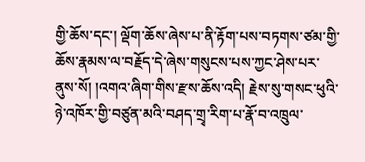གྱི་ཆོས་དང་། ལྡོག་ཆོས་ཞེས་པ་ནི་རྟོག་པས་བཏགས་ཙམ་གྱི་ཆོས་རྣམས་ལ་བརྗོད་དེ་ཞེས་གསུངས་པས་ཀྱང་ཤེས་པར་ནུས་སོ། །འགའ་ཞིག་གིས་རྫས་ཆོས་འདི། རྗེས་སུ་གསང་ཕུའི་ཉེ་འཁོར་གྱི་བཙུན་མའི་བཤད་གྲྭ་རིག་པ་རྣོ་བ་འཁྲུལ་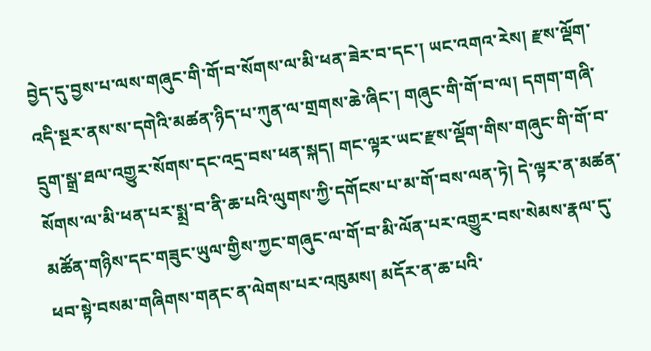བྱེད་དུ་བྱས་པ་ལས་གཞུང་གི་གོ་བ་སོགས་ལ་མི་ཕན་ཟེར་བ་དང་། ཡང་འགའ་རེས། རྫས་ལྡོག་འདི་སྔར་ནས་ས་དགེའི་མཚན་ཉིད་པ་ཀུན་ལ་གྲགས་ཆེ་ཞིང་། གཞུང་གི་གོ་བ་ལ། དགག་གཞི་དྲུག་སྒྲ་ཐལ་འགྱུར་སོགས་དང་འདྲ་བས་ཕན་སྐད། གང་ལྟར་ཡང་རྫས་ལྡོག་གིས་གཞུང་གི་གོ་བ་སོགས་ལ་མི་ཕན་པར་སྨྲ་བ་ནི་ཆ་པའི་ལུགས་ཀྱི་དགོངས་པ་མ་གོ་བས་ལན་ཏེ། དེ་ལྟར་ན་མཚན་མཚོན་གཉིས་དང་གཟུང་ཡུལ་གྱིས་ཀྱང་གཞུང་ལ་གོ་བ་མི་ལོན་པར་འགྱུར་བས་སེམས་རྣལ་དུ་ཕབ་སྟེ་བསམ་གཞིགས་གནང་ན་ལེགས་པར་འཁུམས། མདོར་ན་ཆ་པའི་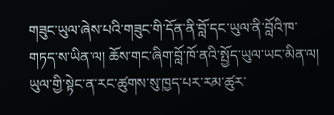གཟུང་ཡུལ་ཞེས་པའི་གཟུང་གི་དོན་ནི་བློ་དང་ཡུལ་ནི་བློའི་ཁ་གཏད་ས་ཡིན་ལ། ཆོས་གང་ཞིག་བློ་ཁོ་ནའི་སྤྱོད་ཡུལ་ཡང་མིན་ལ། ཡུལ་གྱི་སྟེང་ན་རང་ཚུགས་སུ་ཁྱད་པར་རམ་ཚུར་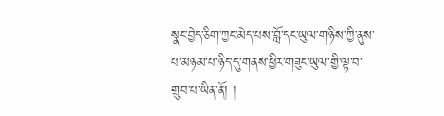སྣང་བྱེད་ཅིག་ཀྱང་མེད་པས་བློ་དང་ཡུལ་གཉིས་ཀྱི་ནུས་པ་མཉམ་པ་ཉིད་དུ་གནས་ཕྱིར་གཟུང་ཡུལ་གྱི་ལྟ་བ་གྲུབ་པ་ཡིན་ནོ། །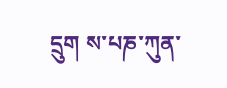དྲུག ས་པཎ་ཀུན་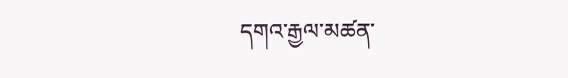དགའ་རྒྱལ་མཚན་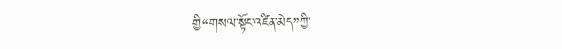གྱི“གསལ་སྟོང་འཛིན་མེད”ཀྱི་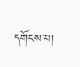དགོངས་པ།